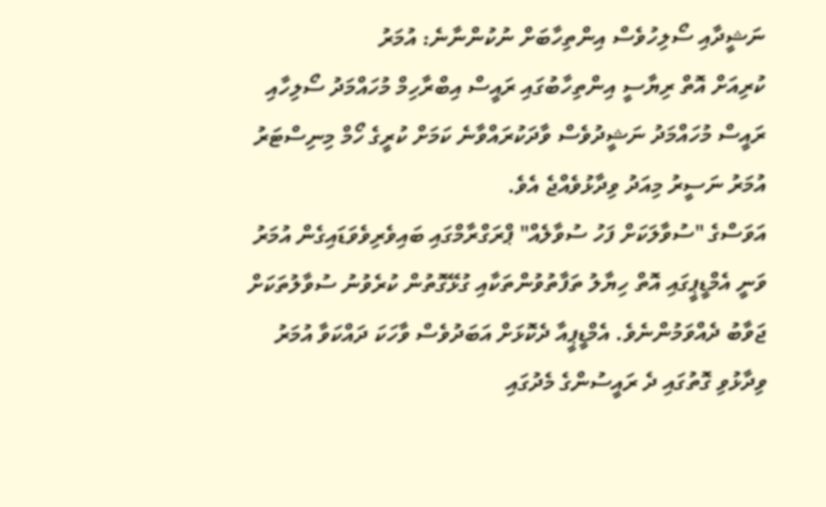ނަޝީދާއި ސޯލިހުވެސް އިންތިހާބަށް ނުކުންނާނެ: އުމަރު
ކުރިއަށް އޮތް ރިޔާސީ އިންތިހާބުގައި ރައީސް އިބްރާހިމް މުހައްމަދު ސޯލިހާއި ރައީސް މުހައްމަދު ނަޝީދުވެސް ވާދަކުރައްވާނެ ކަމަށް ކުރީގެ ހޯމް މިނިސްޓަރު އުމަރު ނަސީރު މިއަދު ވިދާޅުވެއްޖެ އެވެ.
އަވަސްގެ "ސުވާލަކަށް ފަހު ސުވާލެއް" ޕްރަގްރާމްގައި ބައިވެރިވެވަޑައިގެން އުމަރު ވަނީ އެމްޑީޕީގައި އޮތް ހިޔާލު ތަފާތުވުންތަކާއި ގުޅޭގޮތުން ކުރެވުނު ސުވާލުތަކަށް ޖަވާބު ދެއްވަމުންނެވެ. އެމްޑީޕީއާ ދެކޮޅަށް އަބަދުވެސް ވާހަކަ ދައްކަވާ އުމަރު ވިދާޅުވި ގޮތުގައި ދެ ރައީސުންގެ މެދުގައި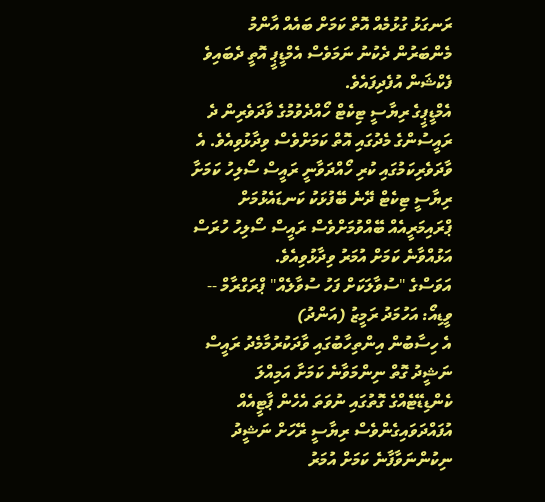ރަނގަޅު ގުޅުމެއް އޮތް ކަމަށް ބައެއް އާންމު މެންބަރުން ދެކުނު ނަމަވެސް އެމްޑީޕީ އޮތީ ދެބައިވެ ފެކްޝަން އުފެދިފައެވެ.
އެމްޑީޕީގެ ރިޔާސީ ޓިކެޓް ހޯއްދެވުމުގެ ވާދަވެރިން ދެ ރައީސުންގެ މެދުގައި އޮތް ކަމަށްވެސް ވިދާޅުވިއެވެ. އެ ވާދަވެރިކަމުގައި ކުރި ހޯއްދަވާނީ ރައީސް ސޯލިހު ކަމަށާ ރިޔާސީ ޓިކެޓް ދޭނެ ބޭފުޅަކު ކަނޑައެޅުމަށް ޕްރައިމަރީއެއް ބޭއްވުމަށްވެސް ރައީސް ސޯލިހު ހުރަސް އަޅުއްވާނެ ކަމަށް އުމަރު ވިދާޅުވިއެވެ.
އަވަސްގެ "ސުވާލަކަށް ފަހު ސުވާލެއް" ޕްރަގްރާމް -- ވީޑިއޯ: އަހުމަދު ރަމީޒު (އަންދު)
އެ ހިސާބުން އިންތިހާބުގައި ވާދަކުރުމާމެދު ރައީސް ނަޝީދު ގޮތް ނިންމަވާނެ ކަމަށާ އަމިއްލަ ކެންޑިޑޭޓެއްގެ ގޮތުގައި ނުވަތަ އެހެން ޕާޓީއެއް އުފައްދަވައިގެންވެސް ރިޔާސީ ރޭހަށް ނަޝީދު ނިކުންނަވާފާނެ ކަމަށް އުމަރު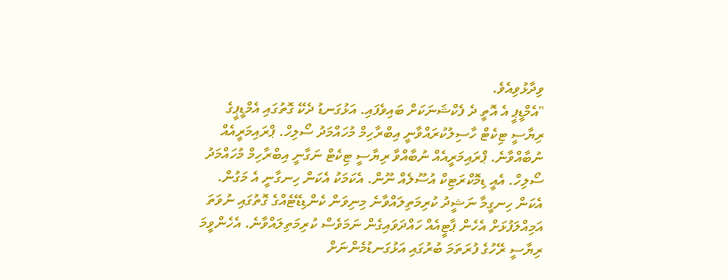ވިދާޅުވިއެވެ.
"އެމްޑީޕީ އެ އޮތީ ދެ ފެކްޝަނަކަށް ބައިވެފައި. އަޅުގަނޑު ދެކޭ ގޮތުގައި އެމްޑީޕީގެ ރިޔާސީ ޓިކެޓް ހާސިލުކުރައްވާނީ އިބްރާހިމް މުހައްމަދު ސޯލިހް. ޕްރައިމަރީއެއް ނުބާއްވާނެ. ޕްރައިމަރީއެއް ނުބާއްވާ ރިޔާސީ ޓިކެޓް ނަގާނީ އިބްރާހިމް މުހައްމަދު ސޯލިހް. އެއީ ޑިމޮކްރަޓިކް އުސޫލެއް ނޫން. އެކަމަކު އެކަން ހިނގާނީ އެ މަގުން. އެކަން ހިނގީމާ ނަޝީދު ކުރިމަތިލައްވާނެ މިނިވަން ކެންޑިޑޭޓެއްގެ ގޮތުގައި ނުވަތަ އަމިއްލަފުޅަށް އެހެން ޕާޓީއެއް ހައްދަވައިގެން ނަމަވެސް ކުރިމަތިލައްވާނެ. އެހެންވީމަ ރިޔާސީ ރޭހުގެ ފުރަތަމަ ބުރުގައި އަޅުގަނޑުމެންނަށް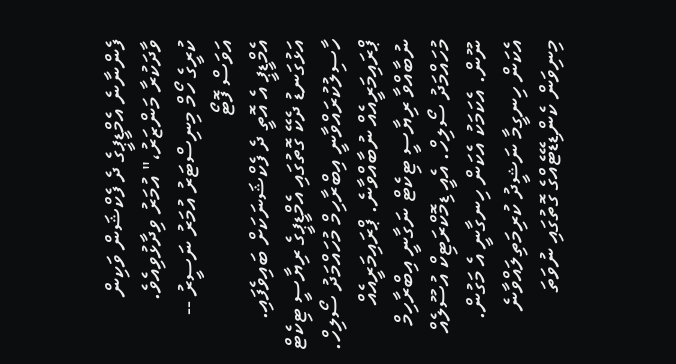ފެންނާނެ އެމްޑީޕީގެ ދެ ފެކްޝަން ވަކިން ވާދަކުރާ މަންޒަރު،" އުމަރު ވިދާޅުވިއެވެ.
ކުރީގެ ހޯމް މިނިސްޓަރު އުމަރު ނަސީރު -- އަވަސް ފޮޓޯ
އެމްޑީޕީ އެ އޮތީ ދެ ފެކްޝަނަކަށް ބައިވެފައި. އަޅުގަނޑު ދެކޭ ގޮތުގައި އެމްޑީޕީގެ ރިޔާސީ ޓިކެޓް ހާސިލުކުރައްވާނީ އިބްރާހިމް މުހައްމަދު ސޯލިހް. ޕްރައިމަރީއެއް ނުބާއްވާނެ. ޕްރައިމަރީއެއް ނުބާއްވާ ރިޔާސީ ޓިކެޓް ނަގާނީ އިބްރާހިމް މުހައްމަދު ސޯލިހް. އެއީ ޑިމޮކްރަޓިކް އުސޫލެއް ނޫން. އެކަމަކު އެކަން ހިނގާނީ އެ މަގުން. އެކަން ހިނގީމާ ނަޝީދު ކުރިމަތިލައްވާނެ މިނިވަން ކެންޑިޑޭޓެއްގެ ގޮތުގައި ނުވަތަ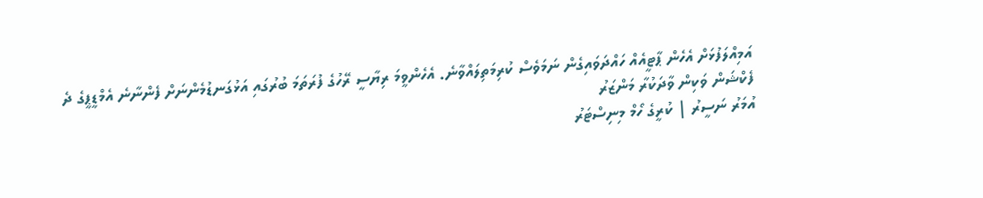އަމިއްލަފުޅަށް އެހެން ޕާޓީއެއް ހައްދަވައިގެން ނަމަވެސް ކުރިމަތިލައްވާނެ. އެހެންވީމަ ރިޔާސީ ރޭހުގެ ފުރަތަމަ ބުރުގައި އަޅުގަނޑުމެންނަށް ފެންނާނެ އެމްޑީޕީގެ ދެ ފެކްޝަން ވަކިން ވާދަކުރާ މަންޒަރު
އުމަރު ނަސީރު | ކުރީގެ ހޯމް މިނިސްޓަރު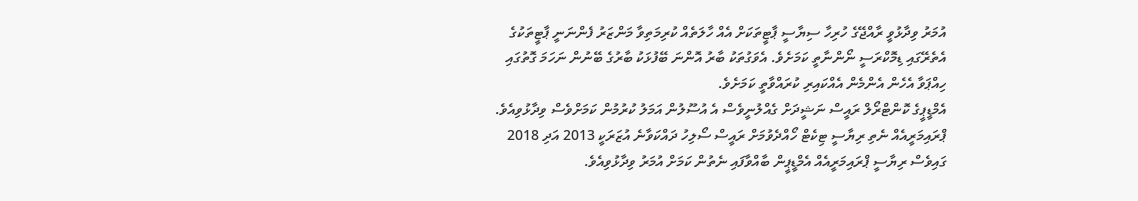އުމަރު ވިދާޅުވީ ރާއްޖޭގެ ހުރިހާ ސިޔާސީ ޕާޓީތަކަށް އެއް ހާލަތެއް ކުރިމަތިވާ މަންޒަރު ފެންނަނީ ޕާޓީތަކުގެ އެތެރޭގައި ޑިމޮކްރަސީ ނޯންނާތީ ކަމަށެވެ. އެވަގުތަކު ބާރު އޮންނަ ބޭފުޅަކު ބާރުގެ ބޭނުން ނަހަމަ ގޮތުގައި ހިއްޕަވާ އެހެން އެންމެން އެއްކައިރި ކުރައްވާތީ ކަމަށެވެ.
އެމްޑީޕީގެ ކޮންޓްރޯލް ރައީސް ނަޝީދަށް ގެއްލުނީވެސް އެ އުސޫލުން އަމަލު ކުރުމުން ކަމަށްވެސް ވިދާޅުވިއެވެ. ޕްރައިމަރީއެއް ނެތި ރިޔާސީ ޓިކެޓް ހޯއްދެވުމަށް ރައީސް ސޯލިހު ދައްކަވާނެ އުޒަރަކީ 2013 އަދި 2018 ގައިވެސް ރިޔާސީ ޕްރައިމަރީއެއް އެމްޑީޕީން ބާއްވާފައި ނެތުން ކަމަށް އުމަރު ވިދާޅުވިއެވެ.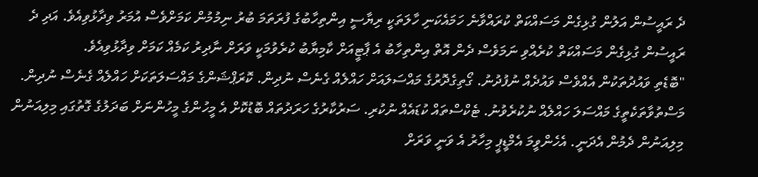ދެ ރައީސުން އަލުން ގުޅިގެން މަސައްކަތް ކުރައްވާނެ ހަމައެކަނި ހާލަތަކީ ރިޔާސީ އިންތިހާބުގެ ފުރަތަމަ ބުރު ނިމުމުން ކަމަށްވެސް އުމަރު ވިދާޅުވިއެވެ. އަދި ދެ ރައީސުން ގުޅިގެން މަސައްކަތް ކުރެއްވި ނަމަވެސް ދެން އޮތް އިންތިހާބު އެ ޕާޓީއަށް ކާމިޔާބު ކުރެވުމަކީ ވަރަށް ނާދިރު ކަމެއް ކަމަށް ވިދާޅުވިއެވެ.
"ބޮޑެތި ވައުދުތަކުން އެއްވެސް ވައުދެއް ނުފުދުނު. ގޯތިގެދޮރުގެ މައްސަލައަށް ހައްލެއް ގެނެސް ނުދިން. ކޮރަޕްޝަންގެ މައްސަލަތަކަށް ހައްލެއް ގެނެސް ނުދިން. މަސްތުވާތަކެތީގެ މައްސަލަ ހައްލެއް ނުކުރެވުނު. ޓެކްސްތައް ކުޑައެއް ނުކުރި. ސަރުކާރުގެ ހަރަދުތައް ބޮޑުކޮށް އެ މީހުންގެ މީހުންނަށް ބަދަލުގެ ގޮތުގައި މިލިއަނުން މިލިއަނުން ދެމުން އެދަނީ. އެހެންވީމަ އެމްޑީޕީ މިހާރު އެ ވަނީ ވަރަށް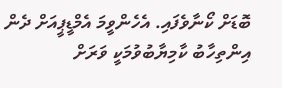ބޮޑަށް ކޯނާވެފައި. އެހެންވީމަ އެމްޑީޕީއަށް ދެން އިންތިހާބު ކާމިޔާބުވުމަކީ ވަރަށް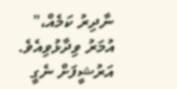ނާދިރު ކަމެއް،" އުމަރު ވިދާޅުވިއެވެ.
އަރުޝީފަށް ނެގީ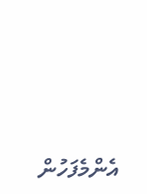އެންމެފަހުން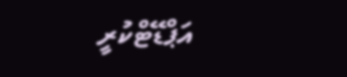އަޕްޑޭޓްކުރީ